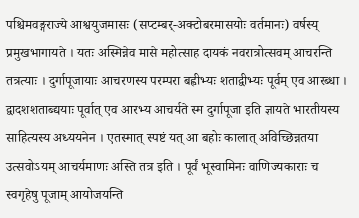पश्चिमवङ्गराज्ये आश्वयुजमासः (सप्टम्बर्-अक्टोबरमासयोः वर्तमानः) वर्षस्य् प्रमुखभागायते । यतः अस्मिन्नेव मासे महोत्साह दायकं नवरात्रोत्सवम् आचरन्ति तत्रत्याः । दुर्गापूजायाः आचरणस्य परम्परा बह्वीभ्यः शताद्वीभ्यः पूर्वम् एव आरब्धा । द्वादशशताब्द्ययाः पूर्वात् एव आरभ्य आचर्यते स्म दुर्गापूजा इति ज्ञायते भारतीयस्य साहित्यस्य अध्ययनेन । एतस्मात् स्पष्टं यत् आ बहोः कालात् अविच्छिन्नतया उत्सवोऽयम् आचर्यमाणः अस्ति तत्र इति । पूर्वं भूस्वामिनः वाणिज्यकाराः च स्वगृहेषु पूजाम् आयोजयन्ति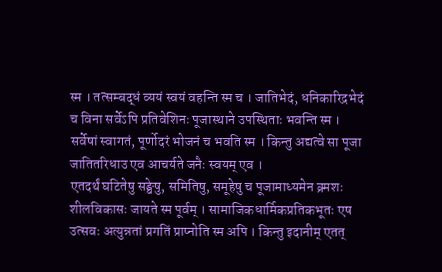स्म । तत्सम्बद्धं व्ययं स्वयं वहन्ति स्म च । जातिभेदं, धनिकारिद्रभेदं च विना सर्वेऽपि प्रतिवेशिनः पूजास्थाने उपस्थिताः भवन्ति स्म । सर्वेषां स्वागतं, पूर्णोदरं भोजनं च भवति स्म । किन्तु अद्यत्वे सा पूजा जातितरिधाउ एव आचर्यते जनैः स्वयम् एव ।
एतदर्थं घटितेषु सङ्घेषु, समितिषु, समूहेषु च पूजामाध्यमेन क्र्मशः शीलविकासः जायते स्म पूर्वम् । सामाजिकधार्मिकप्रतिकभूतः एष उत्सवः अत्युन्नतां प्रगतिं प्राप्नोति स्म अपि । किन्तु इदानीम् एतत्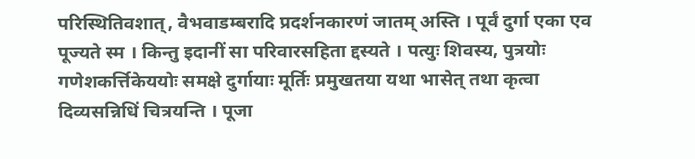परिस्थितिवशात्, वैभवाडम्बरादि प्रदर्शनकारणं जातम् अस्ति । पूर्वं दुर्गा एका एव पूज्यते स्म । किन्तु इदानीं सा परिवारसहिता द्दस्यते । पत्युः शिवस्य, पुत्रयोः गणेशकर्त्तिकेययोः समक्षे दुर्गायाः मूर्तिः प्रमुखतया यथा भासेत् तथा कृत्वा दिव्यसन्निधिं चित्रयन्ति । पूजा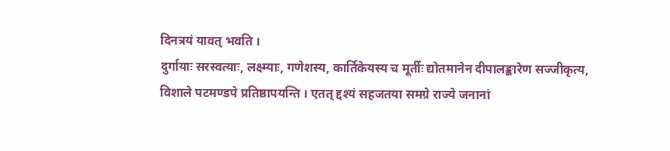दिनत्रयं यावत् भवति ।
दुर्गायाः सरस्वत्याः, लक्ष्म्याः, गणेशस्य, कार्तिकेयस्य च मूर्तीः द्योतमानेन दीपालङ्कारेण सज्जीकृत्य, विशाले पटमण्डपे प्रतिष्ठापयन्ति । एतत् द्दश्यं सहजतया समग्रे राज्ये जनानां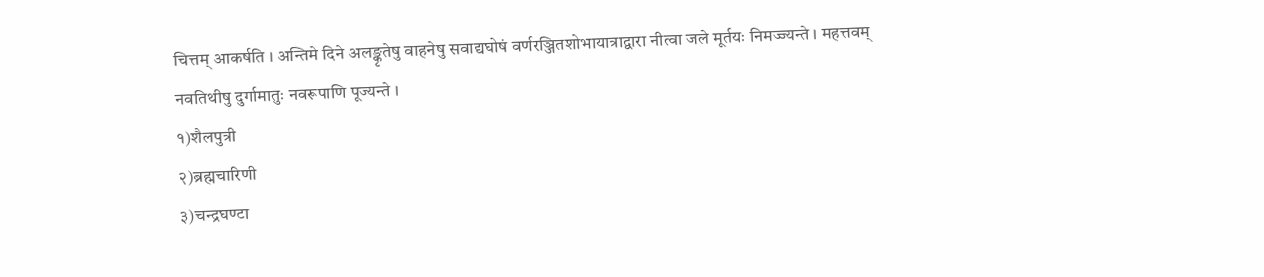चित्तम् आकर्षति । अन्तिमे दिने अलङ्कृतेषु वाहनेषु सवाद्यघोषं वर्णरञ्जितशोभायात्राद्वारा नीत्वा जले मूर्तयः निमज्ज्यन्ते । महत्तवम्
नवतिथीषु दुर्गामातुः नवरूपाणि पूज्यन्ते ।
१)शैलपुत्री
२)ब्रह्मचारिणी
३)चन्द्रघण्टा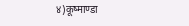४)कूष्माण्डा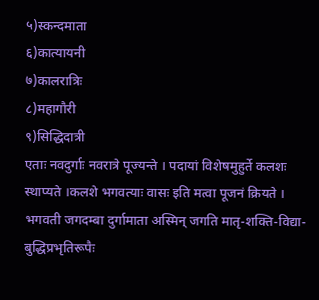५)स्कन्दमाता
६)कात्यायनी
७)कालरात्रिः
८)महागौरी
९)सिद्धिदात्री
एताः नवदुर्गाः नवरात्रे पूज्यन्ते । पदायां विशेषमुहुर्ते कलशः स्थाप्यते ।कलशे भगवत्याः वासः इति मत्वा पूजनं क्रियते । भगवती जगदम्बा दुर्गामाता अस्मिन् जगति मातृ-शक्ति-विद्या-बुद्धिप्रभृतिरूपैः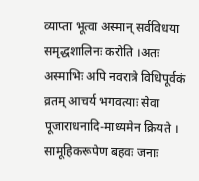व्याप्ता भूत्वा अस्मान् सर्वविधया समृद्धशालिनः करोति ।अतः अस्माभिः अपि नवरात्रे विधिपूर्वकं व्रतम् आचर्य भगवत्याः सेवा पूजाराधनादि-माध्यमेन क्रियते ।
सामूहिकरूपेण बहवः जनाः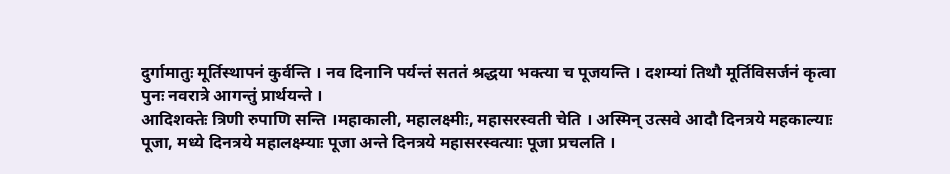दुर्गामातुः मूर्तिस्थापनं कुर्वन्ति । नव दिनानि पर्यन्तं सततं श्रद्धया भक्त्या च पूजयन्ति । दशम्यां तिथौ मूर्तिविसर्जनं कृत्वा पुनः नवरात्रे आगन्तुं प्रार्थयन्ते ।
आदिशक्तेः त्रिणी रुपाणि सन्ति ।महाकाली, महालक्ष्मीः, महासरस्वती चेति । अस्मिन् उत्सवे आदौ दिनत्रये महकाल्याः पूजा, मध्ये दिनत्रये महालक्ष्म्याः पूजा अन्ते दिनत्रये महासरस्वत्याः पूजा प्रचलति ।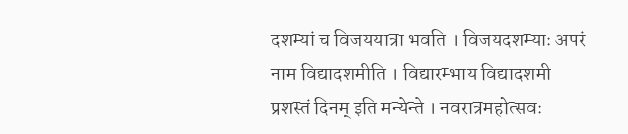दशम्यां च विजययात्रा भवति । विजयदशम्याः अपरं नाम विद्यादशमीति । विद्यारम्भाय विद्यादशमी प्रशस्तं दिनम् इति मन्येन्ते । नवरात्रमहोत्सवः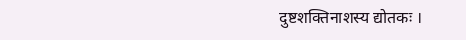दुष्टशक्तिनाशस्य द्योतकः ।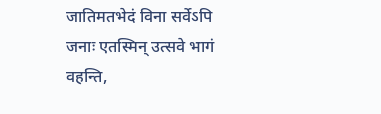जातिमतभेदं विना सर्वेऽपि जनाः एतस्मिन् उत्सवे भागं वहन्ति,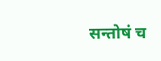सन्तोषं च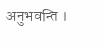अनुभवन्ति ।